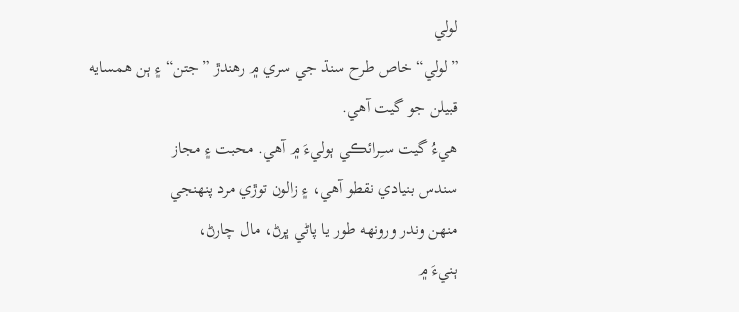لولي
”لولي“ خاص طرح سنڌ جي سري ۾ رهندڙ ”جتن“ ۽ ٻن همسايه قبيلن جو گيت آهي.
هيءُ گيت سـِـرائڪي ٻوليءَ ۾ آهي. محبت ۽ مجاز
سندس بنيادي نقطو آهي، ۽ زالون توڙي مرد پنهنجي
منهن وندر ورونهه طور يا پاڻي ڀرڻ، مال چارڻ،
ٻنيءَ ۾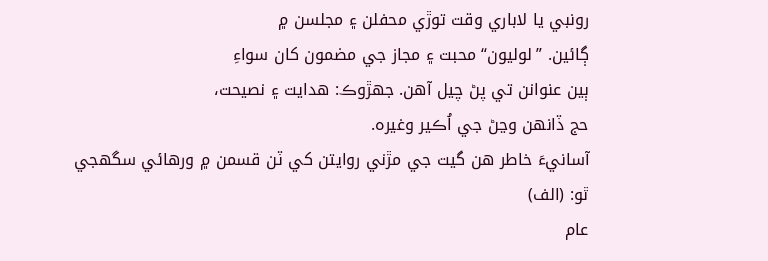رونبي يا لاباري وقت توڙي محفلن ۽ مجلسن ۾
ڳائين. ”لوليون“ محبت ۽ مجاز جي مضمون کان سواءِ
ٻين عنوانن تي پڻ چيل آهن. جهڙوڪ: هدايت ۽ نصيحت،
حج ڏانهن وڃڻ جي اُڪير وغيره.
آسانيءَ خاطر هن گيت جي مڙني روايتن کي ٽن قسمن ۾ ورهائي سگهجي ٿو: (الف)
عام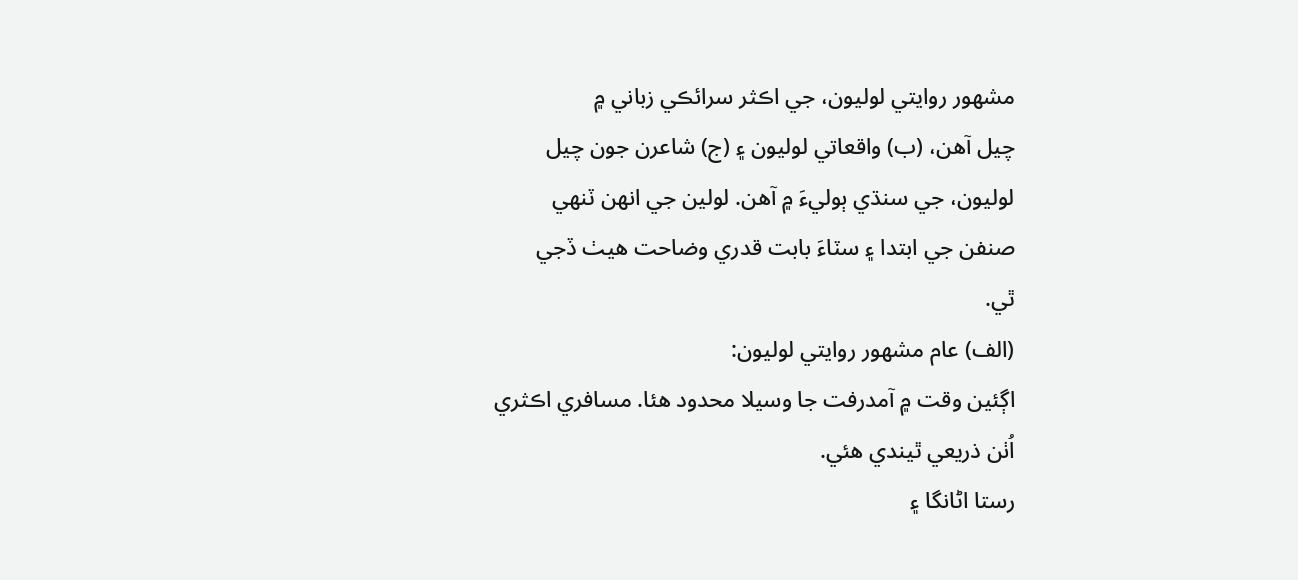مشهور روايتي لوليون، جي اڪثر سرائڪي زباني ۾
چيل آهن، (ب) واقعاتي لوليون ۽ (ج) شاعرن جون چيل
لوليون، جي سنڌي ٻوليءَ ۾ آهن. لولين جي انهن ٽنهي
صنفن جي ابتدا ۽ سٽاءَ بابت قدري وضاحت هيٺ ڏجي
ٿي.
(الف) عام مشهور روايتي لوليون:
اڳئين وقت ۾ آمدرفت جا وسيلا محدود هئا. مسافري اڪثري اُٺن ذريعي ٿيندي هئي.
رستا اڻانگا ۽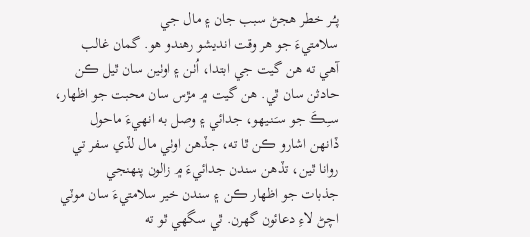پـُـر خطر هجڻ سبب جان ۽ مال جي
سلامتيءَ جو هر وقت انديشو رهندو هو. گمان غالب
آهي ته هن گيت جي ابتدا، اُٺن ۽ اوٺين سان ٿيل ڪن
حادثن سان ٿي. هن گيت ۾ مڙس سان محبت جو اظهار،
سـِـڪَ جو سـَـنـيهو، جدائي ۽ وصل به انهيءَ ماحول
ڏانهن اشارو ڪن ٿا ته، جڏهن اوٺي مال لڏي سفر تي
روانا ٿين، تڏهن سندن جدائيءَ ۾ زالون پنهنجي
جذبات جو اظهار ڪن ۽ سندن خير سلامتيءَ سان موٽي
اچڻ لاءِ دعائون گهرن. ٿي سگهي ٿو ته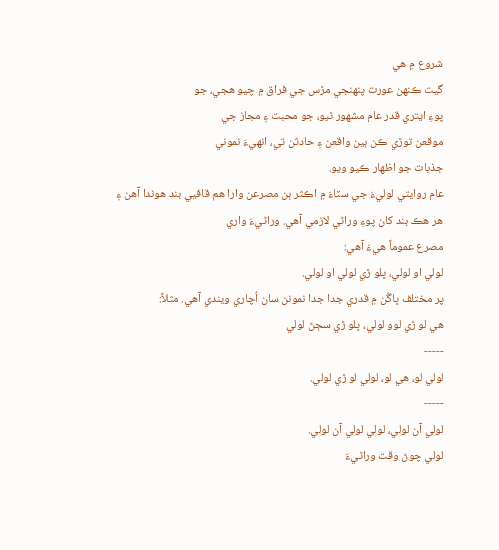شروع ۾ هي
گيت ڪنهن عورت پنهنجي مڙس جي فراق ۾ چيو هجي، جو
پوءِ ايتري قدر عام مشهور ٿيو، جو محبت ۽ مجاز جي
موقعن توڙي ڪن ٻين واقعن ۽ حادثن تي، انهيءَ نموني
جذبات جو اظهار ڪيو ويو.
عام روايتي لوليءَ جي سٽاءَ ۾ اڪثر ٻن مصرعن وارا هم قافيي بند هوندا آهن ۽
هر هڪ بند کان پوءِ وراڻي لازمي آهي. وراڻيءَ واري
مصرع عموماً هيءَ آهي:
لولي او لولي، ڀلو ڙي لولي او لولي.
پر مختلف ڀاڱن ۾ قدري جدا جدا نمونن سان اُچاري ويندي آهي. مثلاً:
هي لو ڙي لوو لولي، ڀلو ڙي سڄڻ لولي
-----
لولي لو، هي لو، لولي لو ڙي لولي.
-----
لولي آن لولي، لولي لولي آن لولي.
لولي چوڻ وقت وراڻيءَ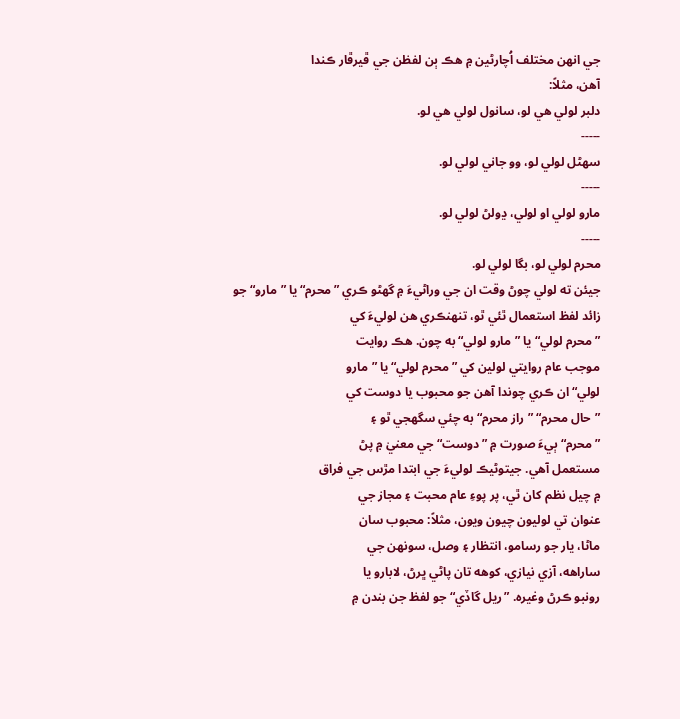جي انهن مختلف اُچارڻين ۾ هڪ ٻن لفظن جي ڦيرڦار ڪندا
آهن، مثلاً:
دلبر لولي هي لو، سانول لولي هي لو.
-----
سهڻل لولي لو، وو جاني لولي لو.
-----
مارو لولي او لولي، ڍولڻ لولي لو.
-----
محرم لولي لو، بگا لولي لو.
جيئن ته لولي چوڻ وقت ان جي وراڻيءَ ۾ گهڻو ڪري ”محرم“ يا ”مارو“ جو
زائد لفظ استعمال ٿئي ٿو، تنهنڪري هن لوليءَ کي
”محرم لولي“ يا ”مارو لولي“ به چون. هڪ روايت
موجب عام روايتي لولين کي ”محرم لولي“ يا ”مارو
لولي“ ان ڪري چوندا آهن جو محبوب يا دوست کي
”حال محرم“ ”راز محرم“ به چئي سگهجي ٿو ۽
”محرم“ ٻيءَ صورت ۾ ”دوست“ جي معنيٰ ۾ پڻ
مستعمل آهي. جيتوڻيڪ لوليءَ جي ابتدا مڙس جي فراق
۾ چيل نظم کان ٿي، پر پوءِ عام محبت ۽ مجاز جي
عنوان تي لوليون چيون ويون، مثلاً: محبوب سان
ماڻا، يار جو رسامو، انتظار ۽ وصل، سونهن جي
ساراهه، آزي نيازي، کوهه تان پاڻي ڀرڻ، لابارو يا
رونبو ڪرڻ وغيره. ”ريل گاڏي“ جو لفظ جن بندن ۾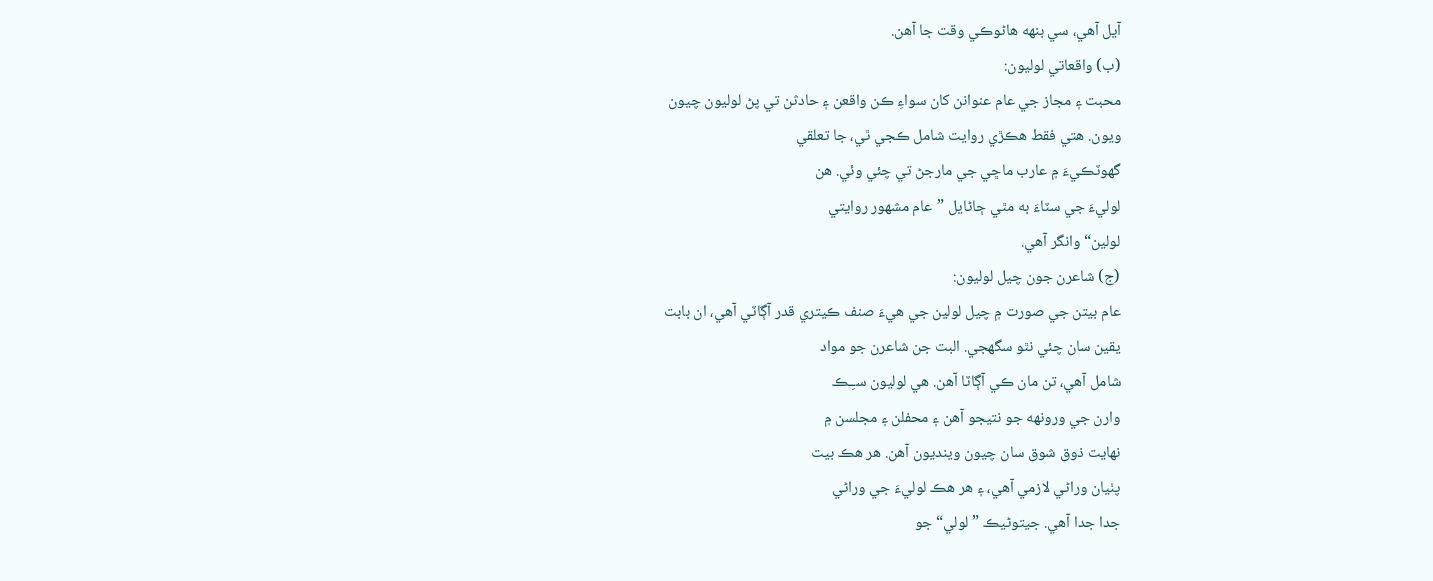آيل آهي، سي بنهه هاڻوڪي وقت جا آهن.
(ب) واقعاتي لوليون:
محبت ۽ مجاز جي عام عنوانن کان سواءِ ڪن واقعن ۽ حادثن تي پڻ لوليون چيون
ويون. هتي فقط هڪڙي روايت شامل ڪجي ٿي، جا تعلقي
گهوٽڪيءَ ۾ عارب ماڇي جي مارجڻ تي چئي وئي. هن
لوليءَ جي سٽاءَ به مٿي ڄاڻايل ”عام مشهور روايتي
لولين“ وانگر آهي.
(ج) شاعرن جون چيل لوليون:
عام بيتن جي صورت ۾ چيل لولين جي هيءَ صنف ڪيتري قدر آڳاٽي آهي، ان بابت
يقين سان چئي نٿو سگهجي. البت جن شاعرن جو مواد
شامل آهي، تن مان ڪي آڳاٽا آهن. هي لوليون سـِـڪ
وارن جي ورونهه جو نتيجو آهن ۽ محفلن ۽ مجلسن ۾
نهايت ذوق شوق سان چيون وينديون آهن. هر هڪ بيت
پٺيان وراڻي لازمي آهي، ۽ هر هڪ لوليءَ جي وراڻي
جدا جدا آهي. جيتوڻيڪ ”لولي“ جو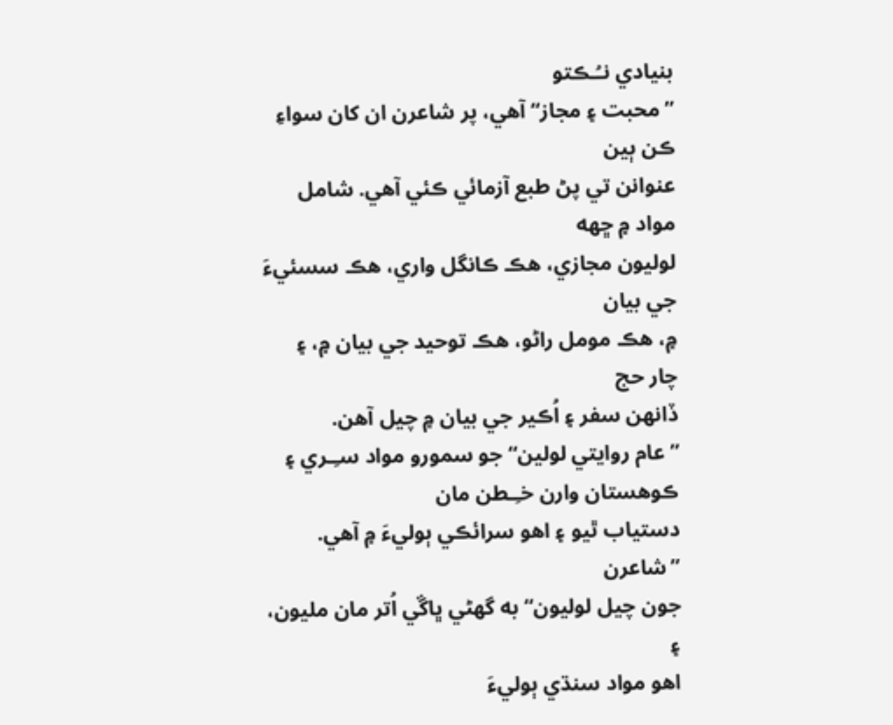بنيادي نـُـڪتو
”محبت ۽ مجاز“ آهي، پر شاعرن ان کان سواءِ ڪن ٻين
عنوانن تي پڻ طبع آزمائي ڪئي آهي. شامل مواد ۾ ڇهه
لوليون مجازي، هڪ ڪانگل واري، هڪ سسئيءَ جي بيان
۾، هڪ مومل راڻو، هڪ توحيد جي بيان ۾، ۽ چار حج
ڏانهن سفر ۽ اُڪير جي بيان ۾ چيل آهن.
”عام روايتي لولين“ جو سمورو مواد سـِـري ۽ ڪوهستان وارن خـِـطن مان
دستياب ٿيو ۽ اهو سرائڪي ٻوليءَ ۾ آهي. ”شاعرن
جون چيل لوليون“ به گهڻي ڀاڱي اُتر مان مليون، ۽
اهو مواد سنڌي ٻوليءَ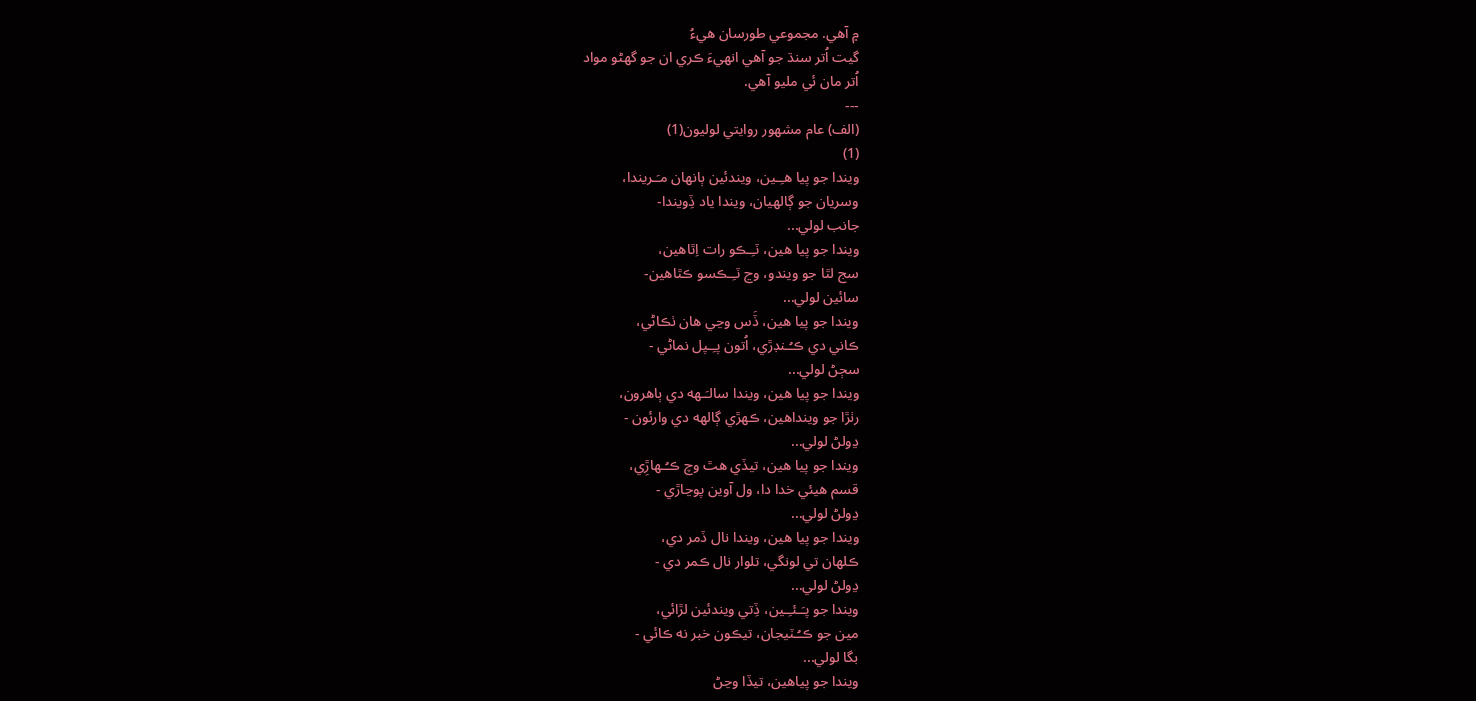۾ آهي. مجموعي طورسان هيءُ
گيت اُتر سنڌ جو آهي انهيءَ ڪري ان جو گهڻو مواد
اُتر مان ئي مليو آهي.
---
(الف) عام مشهور روايتي لوليون(1)
(1)
ويندا جو پيا هـِـين، ويندئين ٻانهان مـَـريندا،
وسريان جو ڳالهيان، ويندا ياد ڏِويندا-
جانب لولي...
ويندا جو پيا هين، ٽـِـڪو رات اِٿاهين،
سج لٿا جو ويندو، وڃ ٽـِـڪسو ڪٿاهين-
سائين لولي...
ويندا جو پيا هين، ڏَس وڃي هان ٺڪاڻي،
ڪاني دي ڪـُـنڊڙي، اُتون پـِـپل نماڻي -
سڄڻ لولي...
ويندا جو پيا هين، ويندا سالـَـهه دي ٻاهرون،
رٺڙا جو وينداهين، ڪهڙي ڳالهه دي وارئون -
ڍولڻ لولي...
ويندا جو پيا هين، تيڏي هٿ وچ ڪـُـهاڙِي،
قسم هيئي خدا دا، ول آوين پوڃاڙي -
ڍولڻ لولي...
ويندا جو پيا هين، ويندا نال ڏمر دي،
ڪلهان تي لونگي، تلوار نال ڪمر دي -
ڍولڻ لولي...
ويندا جو پـَـئـِـين، ڏِتي ويندئين لڙائي،
مين جو ڪـُـٽيجان، تيڪون خبر نه ڪائي -
بگا لولي...
ويندا جو پياهين، تيڏا وڃڻ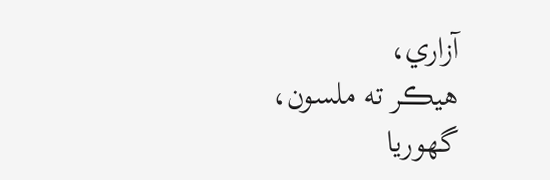آزاري،
هيڪر ته ملسون، گهوريا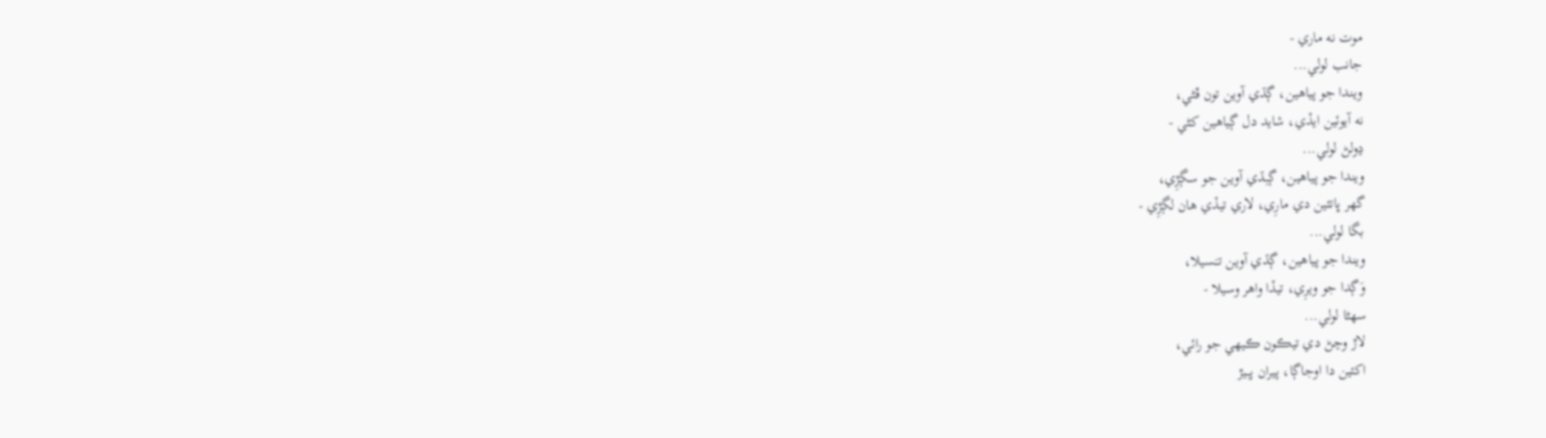موت نه ماري -
جانب لولي...
ويندا جو پياهين، ڳڌي آوين تون ڦڻي،
نه آيوئين ايڏي، شايد دل ڳياهين کڻي -
ڍولڻ لولي...
ويندا جو پياهين، ڳـِـڌي آوين جو سڳڙِي،
گهر ڀاتئين دي مارِي، لاري تيڏي هان لڳڙِي -
بگا لولي...
ويندا جو پياهين، ڳڌي آوين تـَـسيلا،
وَڳدا جو ويرِي، تيڏا واهر وسيلا -
سهڻا لولي...
لاڙ وڃڻ دي تيڪون ڪيهي جو رائي،
اکئين دا اوجاڳا، پيران پـِـيڙ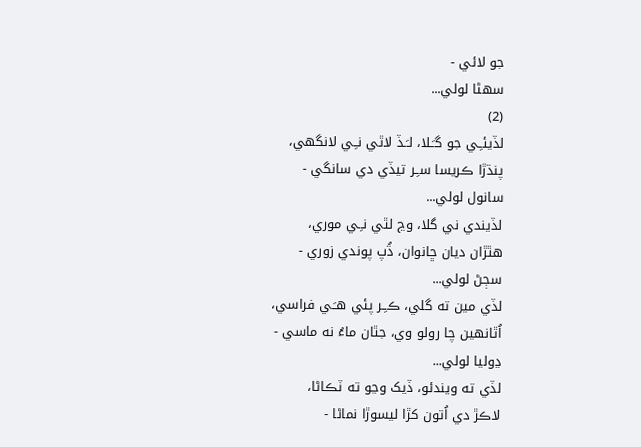جو لائي -
سهڻا لولي...
(2)
لڏيئـِـي جو گـَـلا، لـَـڏ لاٿي نـِـي لانگهي،
پنڌڙا ڪريسا سـِـر تيڏي دي سانگي -
سانول لولي...
لڏيندي ني گلا، وڃ لٿي نـِـي موري،
هٿڙان ديان ڇانوان، ڌُپ پوندي زوري -
سڄڻ لولي...
لڏي مين ته گلي، ڪـِـر پئي هـَـي فراسي،
اُٿانهين چا رولو وي، جٿان ماءُ نه ماسي -
ڍوليا لولي...
لڏي ته ويندئو، ڏيک وڃو ته ٽڪاڻا،
لاڪڙ دي اُتون کڙا ليسوڙا نماڻا -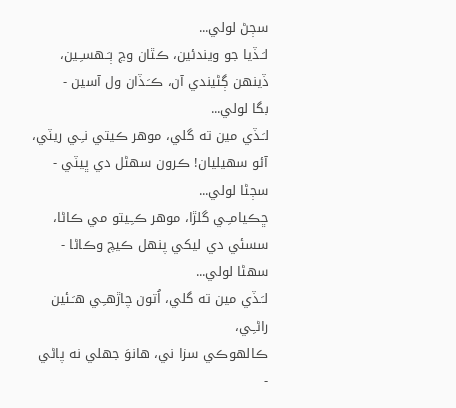سڄڻ لولي...
لـَـڏيا جو ويندئين، ڪٿان وڃ ٻـَـهسـِـين،
ڏينهن ڳڻيندي آن، ڪـَـڏان ول آسين -
بگا لولي...
لـَـڏي مين ته گلي، موهر ڪيتي نـِـي ريٽي،
آئو سهيليان! ڪرون سهڻل دي ڀيٽي -
سڄڻا لولي...
ڇڪيامـِـي گلڙا، موهر ڪـِـيتو مي ڪاڻا،
سسئي دي ليکي پنهل ڪيچ وڪاڻا -
سهڻا لولي...
لـَـڏي مين ته گلي، اُتون چاڙهـِـي هـَـئين راڻـِـي،
ڪالهوڪي سزا ني، هانوَ جهلي نه پاڻي -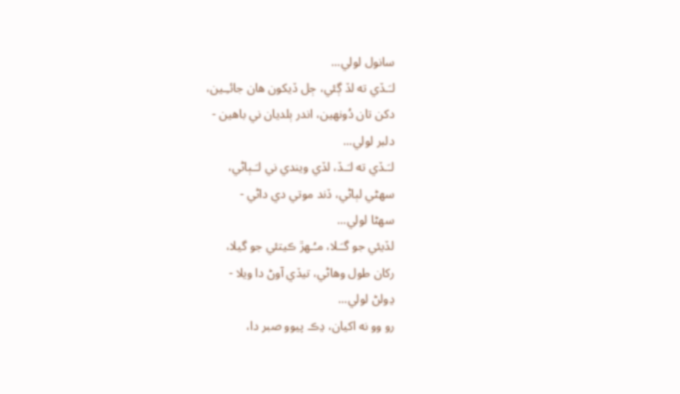سانول لولي...
لـَـڏي ته لڏ ڳئي، ڄل ڏيکون هان جائـِـين،
دکن تان دُونهين، اندر ٻلديان ني باهين -
دلبر لولي...
لـَـڏي ته لـَـڏ، لڏي ويندي ني لـَـٻاڻي،
سهڻي لٻاڻي، ڏند موتي دي داڻي -
سهڻا لولي...
لڏيئي جو گـَـلا، مـُـهڙ ڪيتئي جو گيلا،
رکان طول وهاڻي، تيڏي آوڻ دا ويلا -
ڍولڻ لولي...
رو وو نه اکيان، ڍڪ پيوو صبر دا،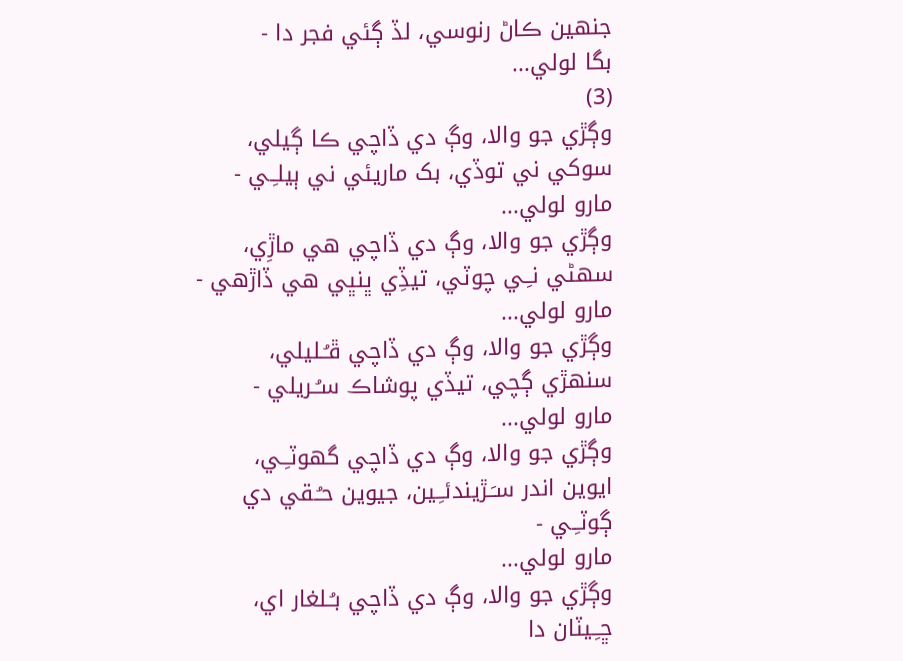جنهين ڪاڻ رنوسي، لڏ ڳئي فجر دا -
بگا لولي...
(3)
وڳڙي جو والا، وڳ دي ڏاچي ڪا ڳيلي،
سوکي ني توڏي، بک ماريئي ني ٻيلـِـي -
مارو لولي...
وڳڙي جو والا، وڳ دي ڏاچي هي ماڙِي،
سهڻي نـِـي چوٽي، تيڏِي ڀنڀي هي ڏاڙهي -
مارو لولي...
وڳڙي جو والا، وڳ دي ڏاچي ڦـُـليلي،
سنهڙي ڳچي، تيڏي پوشاڪ سـُـريلي -
مارو لولي...
وڳڙي جو والا، وڳ دي ڏاچي گهوٽـِـي،
ايوين اندر سـَـڙيندئـِـين، جيوين حـُـقي دي
ڳوٽـِـي -
مارو لولي...
وڳڙي جو والا، وڳ دي ڏاچي بـُـلغار اي،
ڇـِـيٽان دا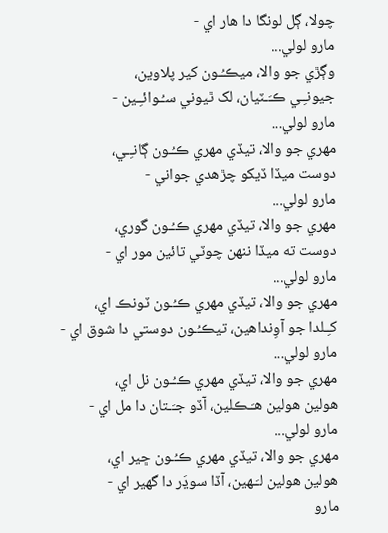چولا، ڳل لونگا دا هار اي -
مارو لولي...
وڳڙي جو والا، ميڪـُـون کير پلاوين،
جيونـِـي ڪـَـٽيان، لک ٿيوني سـُـوائـِـين -
مارو لولي...
مهري جو والا، تيڏي مهري ڪـُـون ڳانـِـي،
دوست ميڏا ڏيکو چڙهدي جواني -
مارو لولي...
مهري جو والا، تيڏي مهري ڪـُـون گوري،
دوست ته ميڏا ننهن چوٽي تائين مور اي -
مارو لولي...
مهري جو والا، تيڏي مهري ڪـُـون ٽونڪ اي،
کـِـلدا جو آوِنداهين، تيڪـُـون دوستي دا شوق اي -
مارو لولي...
مهري جو والا، تيڏي مهري ڪـُـون نل اي،
هولين هولين هـَـڪلين، آڏو جـَـتان دا مل اي -
مارو لولي...
مهري جو والا، تيڏي مهري ڪـُـون ڇير اي،
هولين هولين لـَـهين، آڏا سوڍَر دا گهير اي -
مارو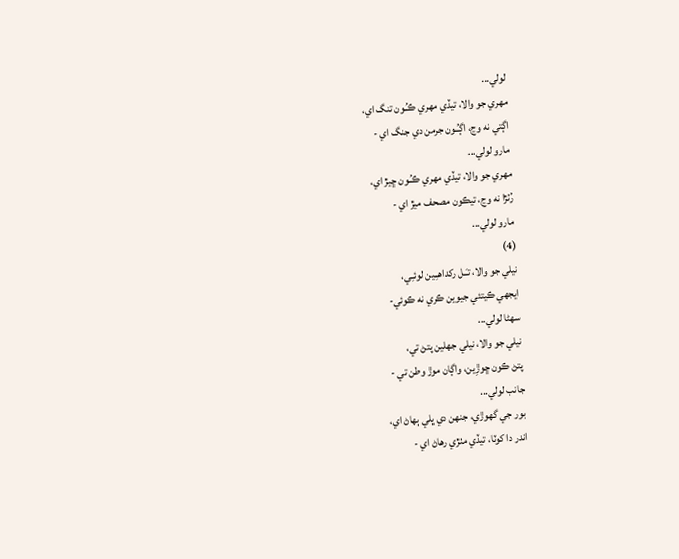لولي...
مهري جو والا، تيڏي مهري ڪـُـون تنگ اي،
اڳتي نه وڃ، اڳـُـون جرمن دي جنگ اي -
مارو لولي...
مهري جو والا، تيڏي مهري ڪـُـون ڇيڙ اي،
رُٺڙا نه وڃ، تيڪون مصحف ميڙ اي -
مارو لولي...
(4)
نيلي جو والا، تـَـل رکداهـِـين لوئـِـي،
ايجهي ڪيتئي جيوين ڪري نه ڪوئي-
سهڻا لولي...
نيلي جو والا، نيلي جهلين پتڻ تي،
پتڻ ڪون ڇوڙِين، واڳان موڙ وطن تي -
جانب لولي...
بور جي گهوڙي، جنهن دي ڀلي ٻهاڻ اي،
اندر دا کوٽا، تيڏي مٺڙي رهاڻ اي -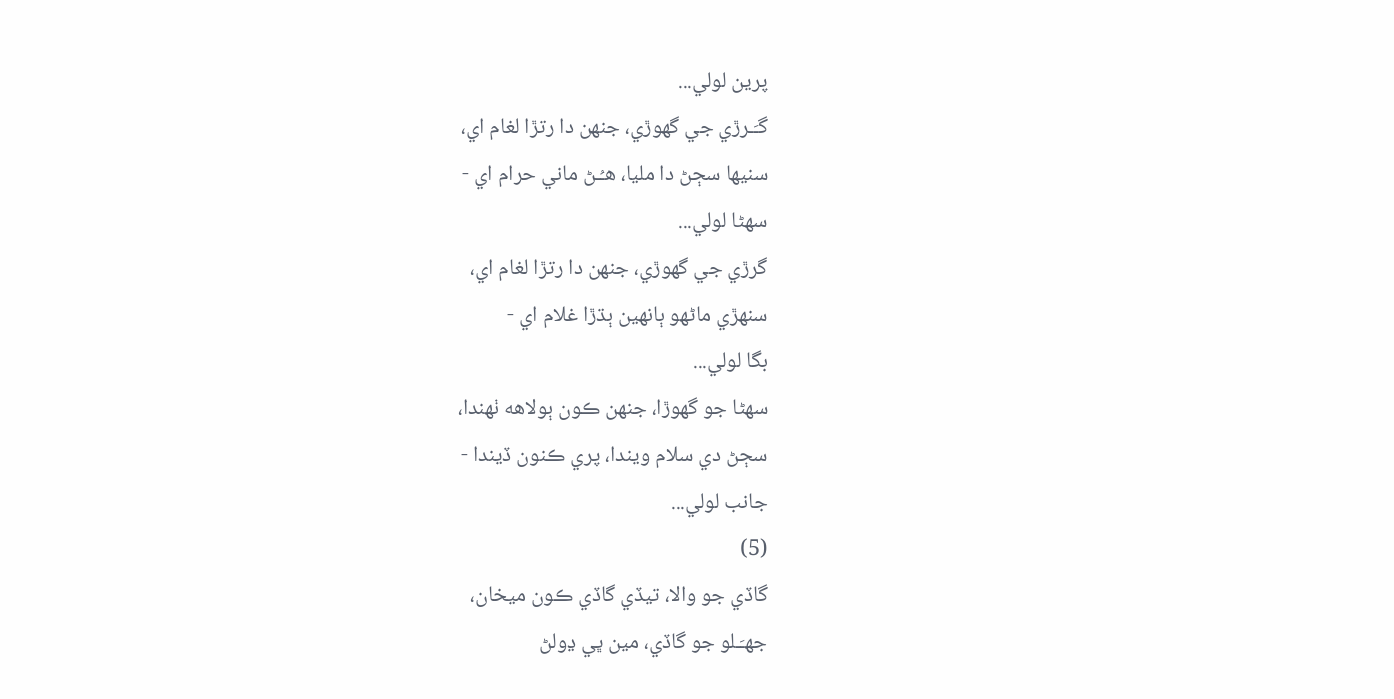پرين لولي...
گـَـرڙي جي گهوڙي، جنهن دا رتڙا لغام اي،
سنيها سڄڻ دا مليا، هـُـڻ ماني حرام اي -
سهڻا لولي...
گرڙي جي گهوڙي، جنهن دا رتڙا لغام اي،
سنهڙي ماڻهو ٻانهين ٻڌڙا غلام اي -
بگا لولي...
سهڻا جو گهوڙا، جنهن ڪون ٻولاهه ٺهندا،
سڄڻ دي سلام ويندا، پري ڪنون ڏيندا -
جانب لولي...
(5)
گاڏي جو والا، تيڏي گاڏي ڪون ميخان،
جهـَـلو جو گاڏي، مين ڀي ڍولڻ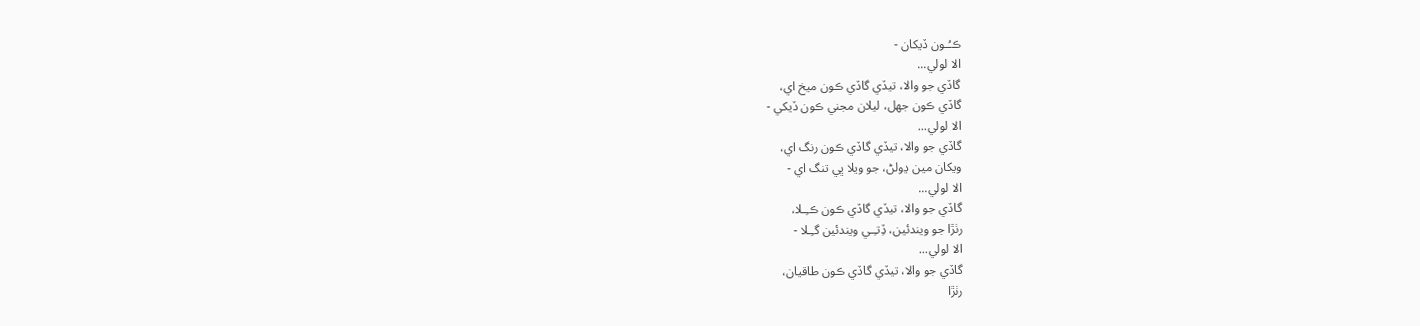ڪـُـون ڏيکان -
الا لولي...
گاڏي جو والا، تيڏي گاڏي ڪون ميخ اي،
گاڏي ڪون جهل، ليلان مجني ڪون ڏيکي -
الا لولي...
گاڏي جو والا، تيڏي گاڏي ڪون رنگ اي،
ويکان مين ڍولڻ، جو ويلا ڀي تنگ اي -
الا لولي...
گاڏي جو والا، تيڏي گاڏي ڪون ڪـِـلا،
رٺڙا جو ويندئين، ڏِتـِـي ويندئين گـِـلا -
الا لولي...
گاڏي جو والا، تيڏي گاڏي ڪون طاقيان،
رٺڙا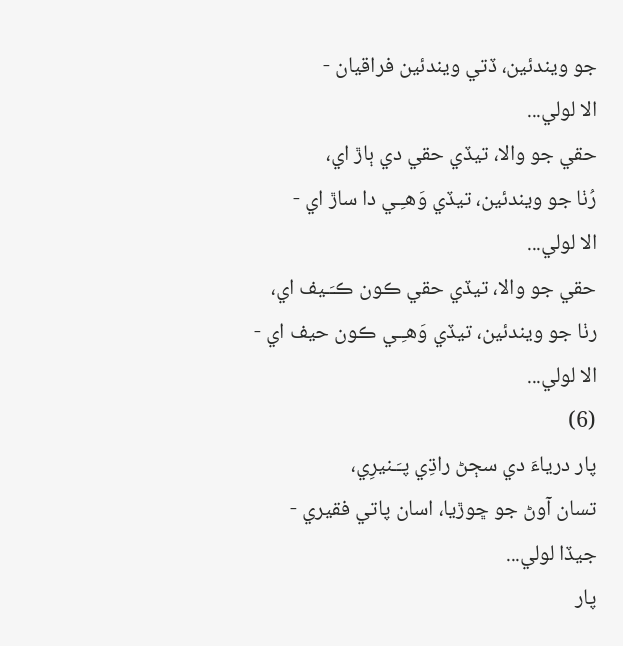جو ويندئين، ڏتي ويندئين فراقيان -
الا لولي...
حقي جو والا، تيڏي حقي دي ٻاڙ اي،
رُٺا جو ويندئين، تيڏي وَهـِـي دا ساڙ اي -
الا لولي...
حقي جو والا، تيڏي حقي ڪون ڪـَـيف اي،
رٺا جو ويندئين، تيڏي وَهـِـي ڪون حيف اي -
الا لولي...
(6)
پار درياءَ دي سڄڻ راڌِي پـَـنيرِي،
تسان آوڻ جو ڇوڙيا، اسان پاتي فقيري -
جيڏا لولي...
پار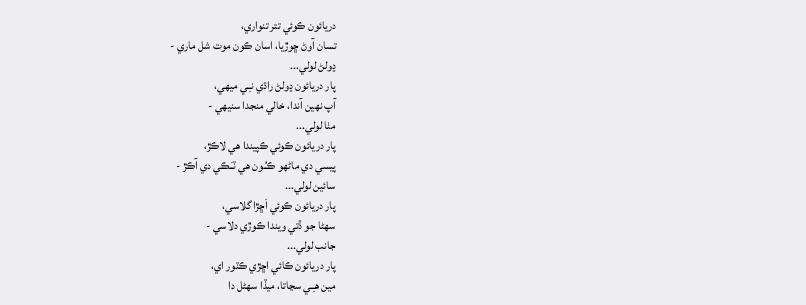دريائون ڪوئي تتر تنواري،
تسان آوڻ ڇوڙيا، اسان ڪون موت شل ماري -
ڍولڻ لولي...
پار دريائون ڍولڻ راڌي نـِـي ميهي،
آپ نهين آندا، خالي منجدا سنيهي -
مٺا لولي...
پار دريائون ڪوئي ڪپيندا هي لاڪڙ،
پيسي دي ماڻهو ڪـُـون هي ٽـَـڪي دي آڪڙ -
سائين لولي...
پار دريائون ڪوئي اَڇڙا گلاسي،
سهڻا جو ڏتي ويندا ڪوڙي دلاسي -
جانب لولي...
پار دريائون ڪائي اڇڙي ڪٽور اي،
مين هـِـي سڃاتا، ميڏا سهڻل دا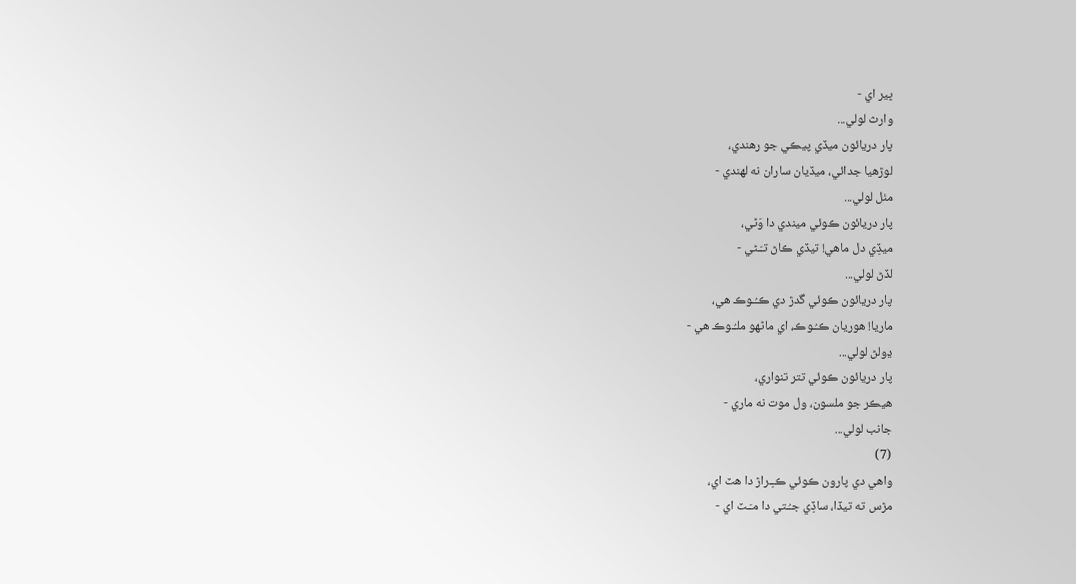ڀير اي -
وارث لولي...
پار دريائون ميڏي پيڪي جو رهندي،
لوڙهيا جدائي، ميڏيان ساران نه لهندي -
مٺل لولي...
پار دريائون ڪوئي ميندي دا وَڻي،
ميڏِي دل ماهي! تيڏي ڪاڻ تـَـڻي -
لڏڻ لولي...
پار دريائون ڪوئي گدڙ دي ڪـُـوڪ هي،
ماريا! هوريان ڪـُـوڪ، اي ماڻهو ملـُـوڪ هي -
ڍولڻ لولي...
پار دريائون ڪوئي تتر تنواري،
هيڪر جو ملسون، ول موت نه ماري -
جانب لولي...
(7)
واهي دي پارون ڪوئي ڪـِـراڙ دا هٽ اي،
مڙس ته تيڏا، ساڏِي جـُـتي دا مـَـٽ اي -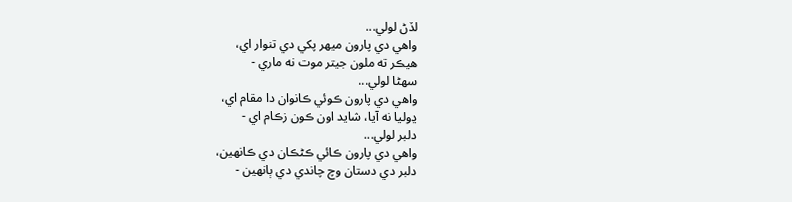لڏڻ لولي...
واهي دي پارون ميهر پکي دي تنوار اي،
هيڪر ته ملون جيتر موت نه ماري -
سهڻا لولي...
واهي دي پارون ڪوئي ڪانوان دا مقام اي،
ڍوليا نه آيا، شايد اون ڪون زڪام اي -
دلبر لولي...
واهي دي پارون ڪائي ڪڻڪان دي ڪانهين،
دلبر دي دستان وچ چاندي دي ٻانهين -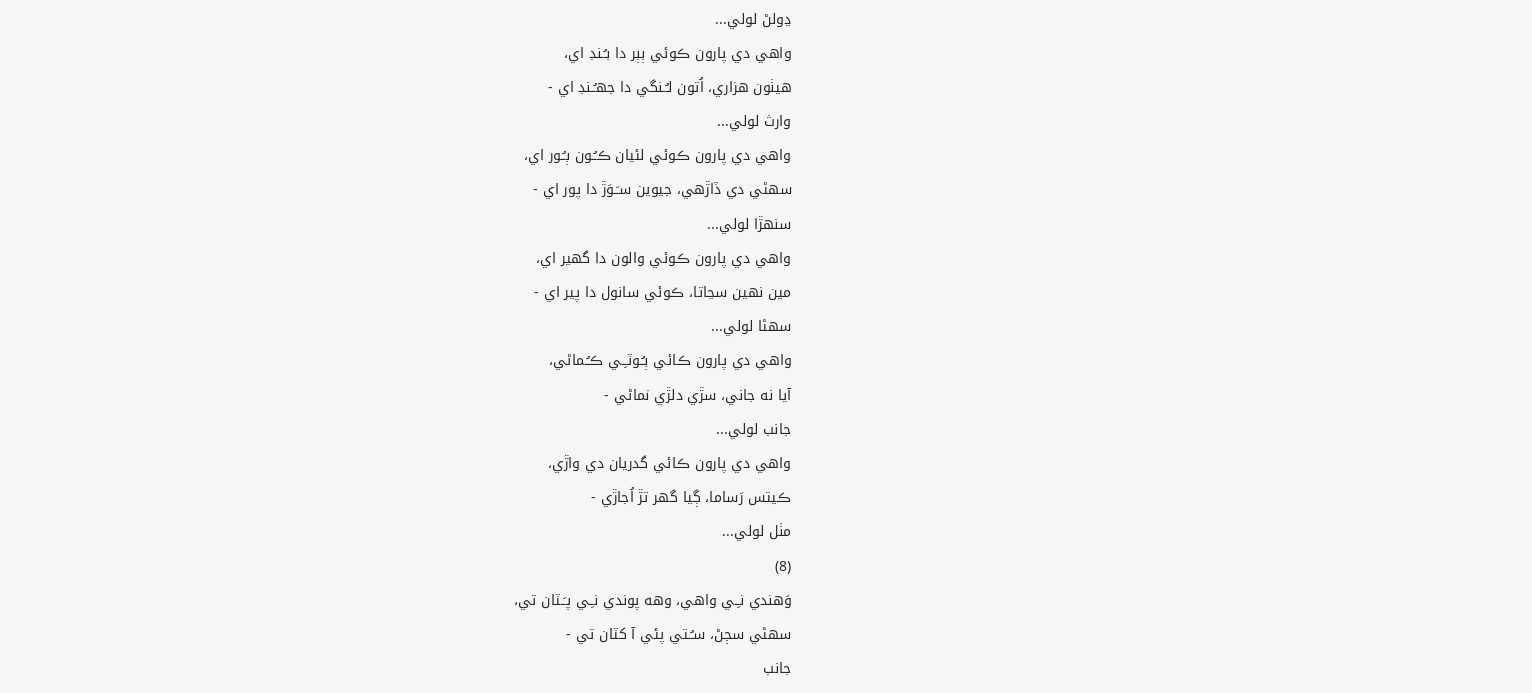ڍولڻ لولي...
واهي دي پارون ڪوئي ٻٻر دا بـُـنڊ اي،
هيٺون هزاري، اُتون لـُـنگي دا جهـُـنڊ اي -
وارث لولي...
واهي دي پارون ڪوئي لئيان ڪـُـون ٻـُـور اي،
سهڻي دي ڏاڙهي، جيوين سـَـوَڙ دا پور اي -
سنهڙا لولي...
واهي دي پارون ڪوئي والون دا گهير اي،
مين نهين سڃاتا، ڪوئي سانول دا پير اي -
سهڻا لولي...
واهي دي پارون ڪائي ٻـُـوٽـِـي ڪـُـماڻي،
آيا نه جاني، سڙي دلڙي نماڻي -
جانب لولي...
واهي دي پارون ڪائي گدريان دي واڙي،
ڪيتس رَساما، ڳيا گهر تڙ اُجاڙي -
مٺل لولي...
(8)
وَهندي نـِـي واهي، وهه پوندي نـِـي پـَـٽان تي،
سهڻي سڄڻ، سـُـتي پئي آ کٽان تي -
جانب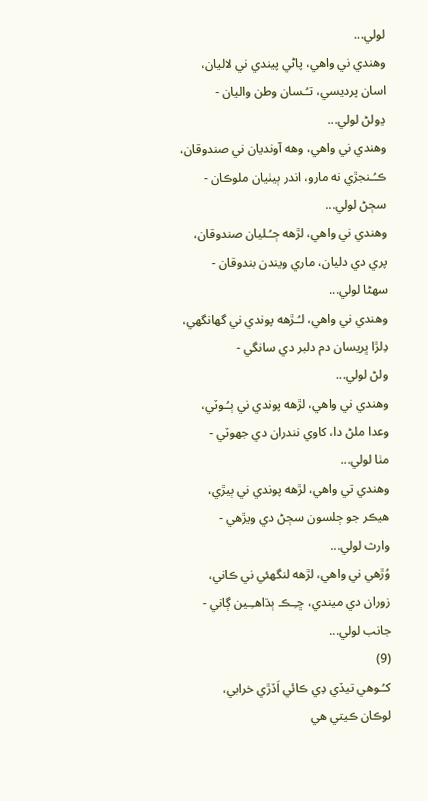لولي...
وهندي ني واهي، پاڻي پيندي ني لاليان،
اسان پرديسي، تـُـسان وطن واليان -
ڍولڻ لولي...
وهندي ني واهي، وهه آونديان ني صندوقان،
ڪـُـنجڙي نه مارو، اندر ٻيٺيان ملوڪان -
سڄڻ لولي...
وهندي ني واهي، لڙهه ڄـُـليان صندوقان،
پري دي دليان، ماري ويندن بندوقان -
سهڻا لولي...
وهندي ني واهي، لـُـڙهه پوندي ني گهانگهي،
دِلڙا ڀريسان دم دلبر دي سانگي -
ولڻ لولي...
وهندي ني واهي، لڙهه پوندي ني ٻـُـوٽي،
وعدا ملڻ دا، کاوي نندران دي جهوٽي -
مٺا لولي...
وهندي تي واهي، لڙهه پوندي ني ٻيڙي،
هيڪر جو ڄلسون سڄڻ دي ويڙهي -
وارث لولي...
وُڙهي ني واهي، لڙهه لنگهئي ني ڪاني،
زوران دي ميندي، ڇـِـڪ ٻڌاهـِـين ڳاني -
جانب لولي...
(9)
کـُـوهي تيڏي دِي ڪائي اَڏڙي خرابي،
لوڪان ڪيتي هي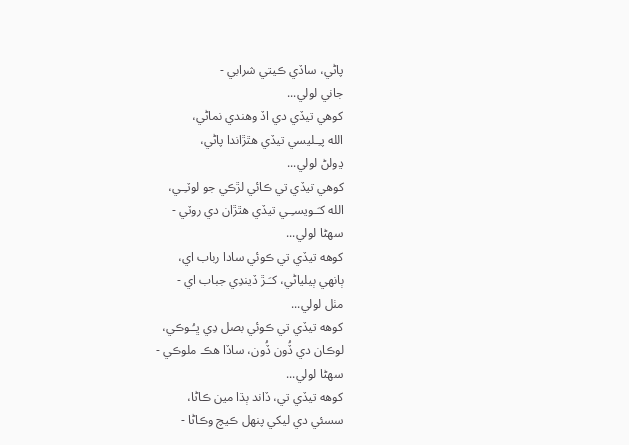پاڻي، ساڏي ڪيتي شرابي -
جاني لولي...
کوهي تيڏي دي اڏ وهندي نماڻي،
الله پـِـليسي تيڏي هٿڙاندا پاڻي،
ڍولڻ لولي...
کوهي تيڏي تي ڪائي لڙڪي جو لوٽـِـي،
الله کـَـويسـِـي تيڏي هٿڙان دي روٽي -
سهڻا لولي...
کوهه تيڏي تي ڪوئي سادا رباب اي،
ٻانهي ٻيلياڻي، کـَـڙ ڏيندِي جباب اي -
مٺل لولي...
کوهه تيڏي تي ڪوئي بصل دِي ڀـُـوڪي،
لوڪان دي ڏُون ڏُون، ساڏا هڪ ملوڪي -
سهڻا لولي...
کوهه تيڏي تي، ڏاند ٻڌا مين ڪاڻا،
سسئي دي ليکي پنهل ڪيچ وڪاڻا -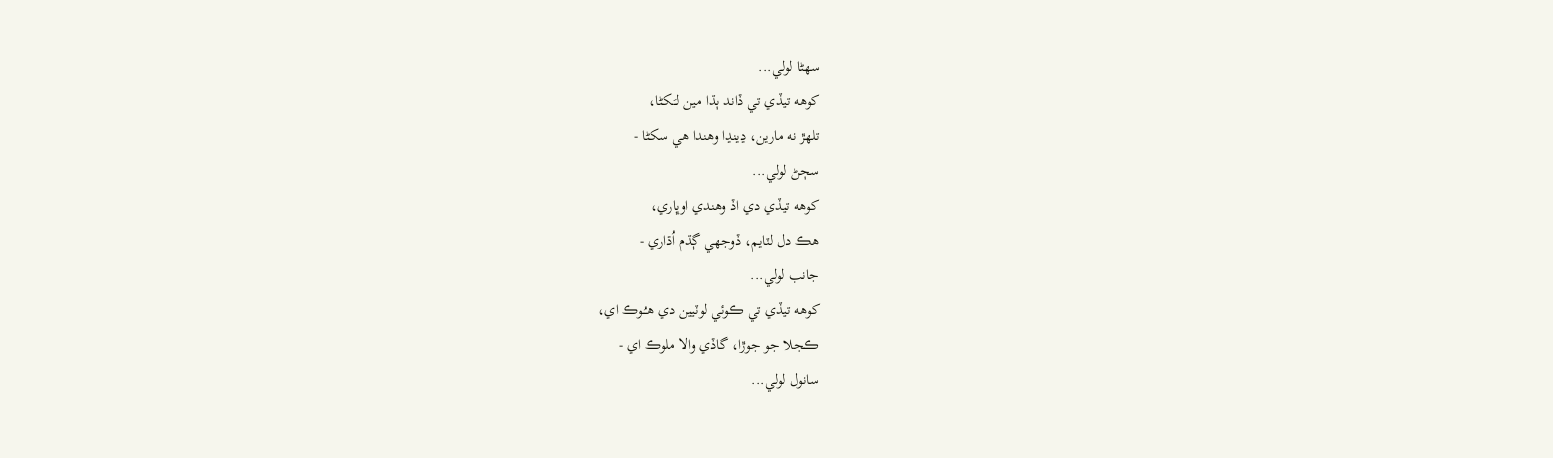سهڻا لولي...
کوهه تيڏي تي ڏاند ٻڌا مين لـَـکڻا،
تلهڙ نه مارين، ڍينڍا وهندا هي سکڻا -
سڄڻ لولي...
کوهه تيڏي دي اڏ وهندي اوڀاري،
هڪ دل لٽايم، ڏوجهي ڳڌم اُڌاري -
جانب لولي...
کوهه تيڏي تي ڪوئي لوٽيين دي هـُـوڪ اي،
ڪجلا جو جوڙا، گاڏي والا ملوڪ اي -
سانول لولي...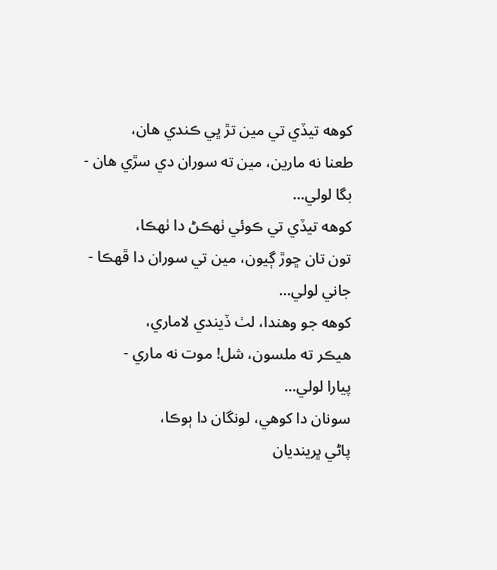کوهه تيڏي تي مين تڙ ڀي ڪندي هان،
طعنا نه مارين، مين ته سوران دي سڙي هان -
بگا لولي...
کوهه تيڏي تي ڪوئي ٺهڪڻ دا ٺهڪا،
تون تان ڇوڙ ڳيون، مين تي سوران دا ڦهڪا -
جاني لولي...
کوهه جو وهندا، لٺ ڏيندي لاماري،
هيڪر ته ملسون، شل! موت نه ماري -
پيارا لولي...
سونان دا کوهي، لونگان دا ٻوڪا،
پاڻي ڀرينديان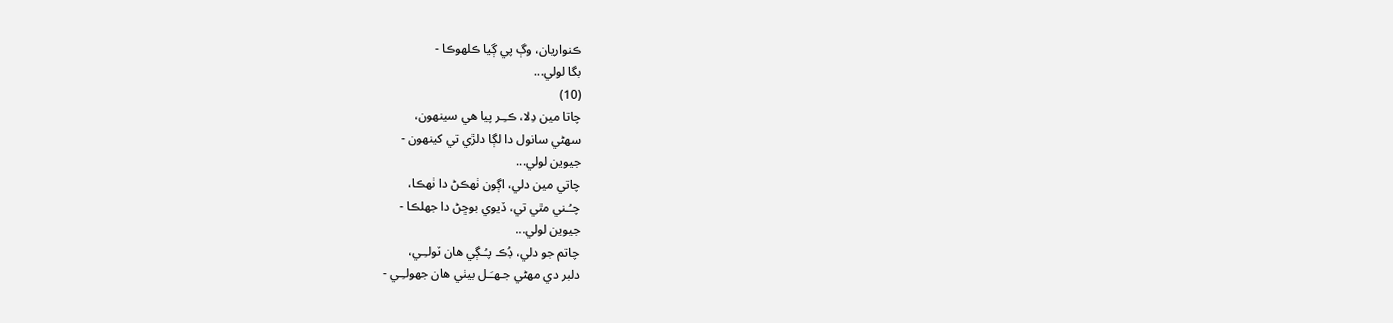ڪنواريان، وڳ پي ڳيا ڪلهوڪا -
بگا لولي...
(10)
چاتا مين دِلا، ڪـِـر پيا هي سينهون،
سهڻي سانول دا لڳا دلڙي تي کينهون -
جيوين لولي...
چاتي مين دلي، اڳون ٺهڪڻ دا ٺهڪا،
چـُـني مٿي تي، ڏيوي بوڇڻ دا جهلڪا -
جيوين لولي...
چاتم جو دلي، ڊُڪ پـُـڳي هان ٽولـِـي،
دلبر دي مهڻي جـهـَـل بيٺي هان جهولـِـي -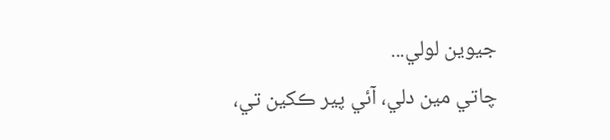جيوين لولي...
چاتي مين دلي، آئي پير ڪکين تي،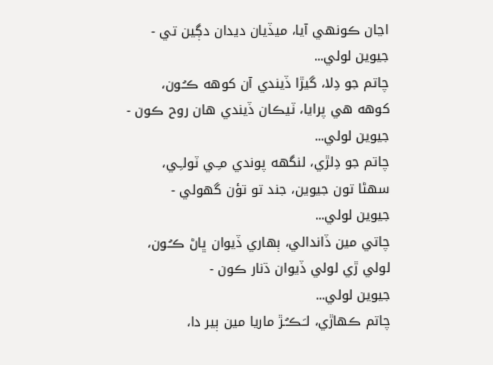اڃان ڪونهي آيا، ميڏيان ديدان دڳين تي -
جيوين لولي...
چاتم جو دِلا، گيڙا ڏيندي آن کوهه ڪـُـون،
کوهه هي پرايا، ٽيڪان ڏيندي هان روح ڪون -
جيوين لولي...
چاتم جو دِلڙي، لنگهه پوندي مـِـي ٽولـِـي،
سهڻا تون جيوين، جند تو تؤن گهولي -
جيوين لولي...
چاتي مين ڏاندالي، ٻهاري ڏيوان ڀاڻ ڪـُـون،
لولي ڙي لولي ڏيوان ڌنار ڪون -
جيوين لولي...
چاتم ڪهاڙي، لـَـڪـُـڙ ماريا مين ٻير دا،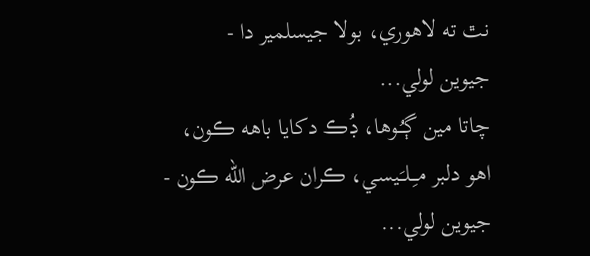نٿ ته لاهوري، بولا جيسلمير دا -
جيوين لولي...
چاتا مين ڳـُـوها، ڊُڪ دکايا باهه ڪون،
اهو دلبر مـِـلـَـيسي، ڪران عرض الله ڪون -
جيوين لولي...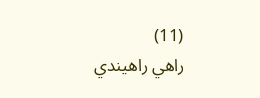(11)
راهي راهيندي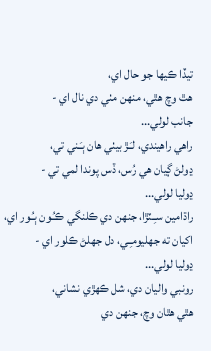تيڏا ڪيها جو حال اي،
هٿ وچ هٿي، منهن مٺي دي نال اي -
جانب لولي...
راهي راهيندي، لـَـڙ بيٺي هان ٻـَـني تي،
ڍولڻ ڳيان هي رُس، ڏس پوندا لمي تي -
ڍوليا لولي...
راڌامين سـِـٽڙا، جنهن دي ڪلنگي ڪـُـون ٻـُـور اي،
اکيان ته جهليومـِـي، دل جهلڻ ڪلور اي -
ڍوليا لولي...
رونبي واليان دي، شل ڪهڙي نشاني،
هٿي هٿان وچ، جنهن دي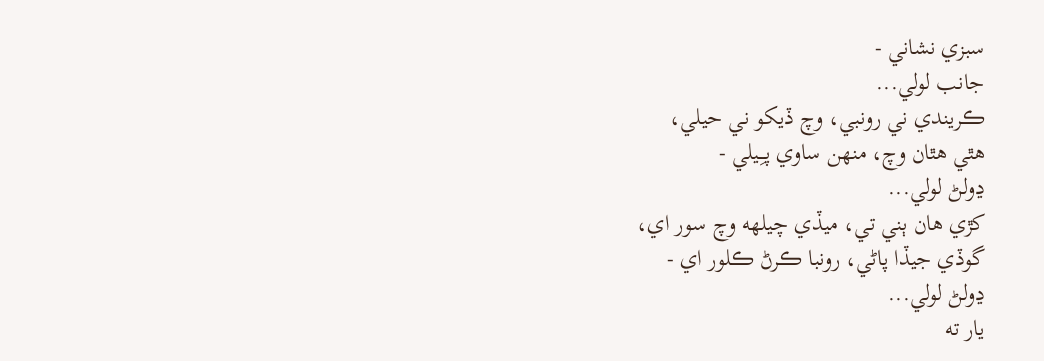سبزي نشاني -
جانب لولي...
ڪريندي ني رونبي، وچ ڏيکو ني حيلي،
هٿي هٿان وچ، منهن ساوي پـِـيلي -
ڍولڻ لولي...
کڙي هان ٻني تي، ميڏي چيلهه وچ سور اي،
گوڏي جيڏا پاڻي، رونبا ڪرڻ ڪلور اي -
ڍولڻ لولي...
يار ته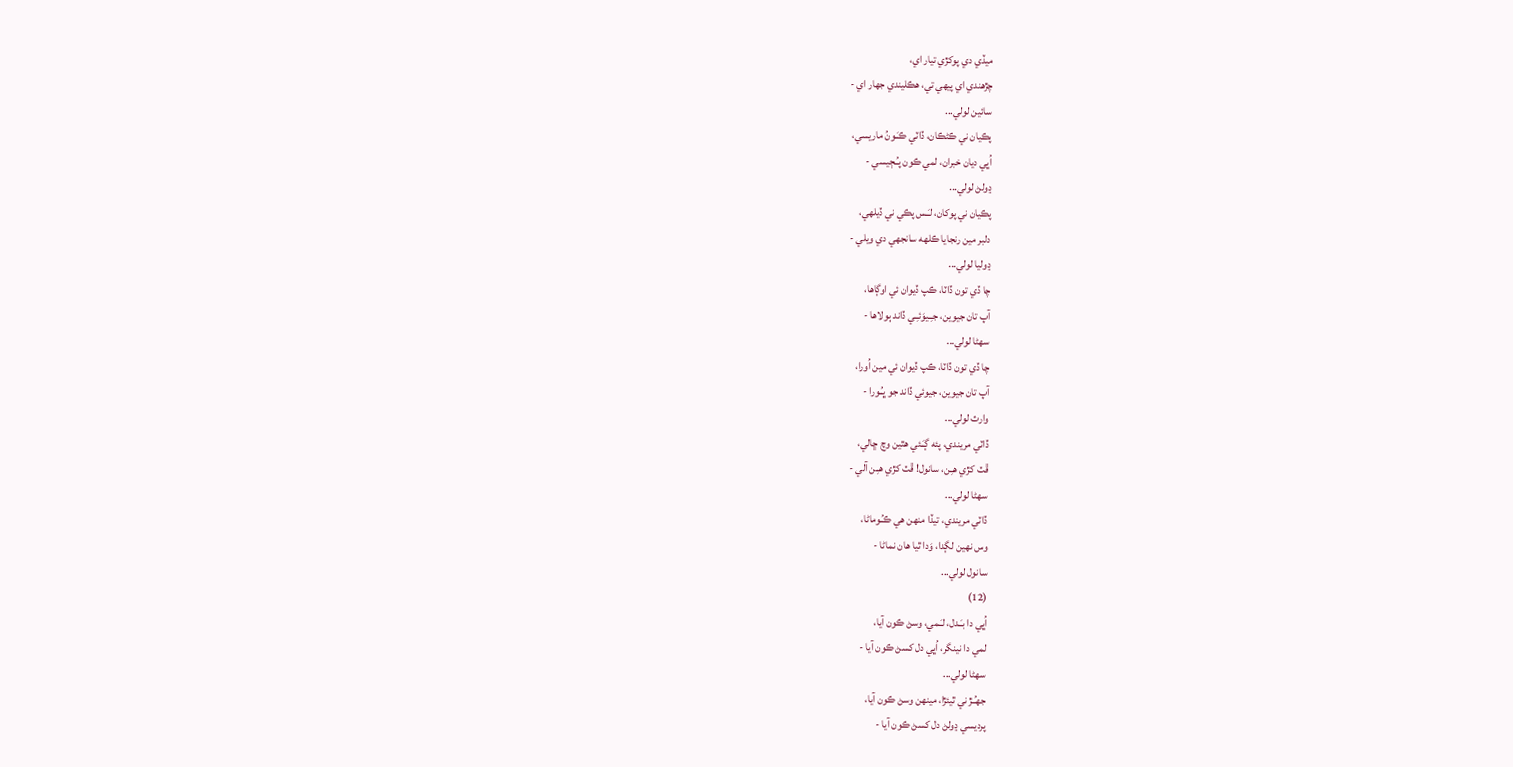ميڏي دي پوکڙي تيار اي،
چڙهندي اي پيهي تي، هڪليندي جهار اي -
سائين لولي...
پڪيان ني ڪڻڪان، ڏاٽي ڪـَـونُ ماريسي،
اُڀي ديان خبران، لمي ڪون پـُـڄيسي -
ڍولڻ لولي...
پڪيان ني پوکان، لـَـس پڪي ني ڏيلهي،
دلبر مين رنجايا ڪلهه سانجهي دي ويلي -
ڍوليا لولي...
چا ڏي تون ڏاٽا، ڪپ ڏيوان ئي اوڳاها،
آپ تان جيوين، جـِـيوَئـِـي ڏاند ٻولاها -
سهڻا لولي...
چا ڏي تون ڏاٽا، ڪپ ڏيوان ئي مين اُورا،
آپ تان جيوين، جيوئي ڏاند جو ڀـُـورا -
وارث لولي...
ڏاٽي مريندي، پئه ڳـَـئي هٿين وچ ڇالي،
ڦٽ کڙي هـِـن، سانول! ڦٽ کڙي هـِـن آلي -
سهڻا لولي...
ڏاٽي مريندي، تيڏا منهن هي ڪـُـوماڻا،
وس نهين لڳدا، وَدا ٿيا هان نماڻا -
سانول لولي...
(12)
اُڀي دا بـَـدل، لـَـمي، وسڻ ڪون آيا،
لمي دا نينگر، اُڀي دل کسڻ ڪون آيا -
سهڻا لولي...
جهـُـڙ ني ٿيئڙا، مينهن وسڻ ڪون آيا،
پرديسي ڍولڻ دل کسڻ ڪون آيا -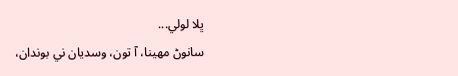ڀلا لولي...
سانوڻ مهينا، آ تون، وسديان ني بوندان،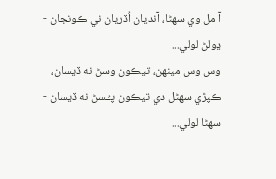آ مل وي سهڻا، آنديان اُڏريان ني ڪونجان -
ڍولڻ لولي...
وس وس مينهن، تيڪون وسڻ نه ڏيسان،
ڪپڙي سهڻل دي تيڪون پـُـسڻ نه ڏيسان -
سهڻا لولي...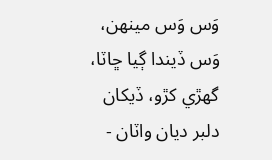وَس وَس مينهن، وَس ڏيندا ڳيا ڇاٽا،
گهڙي کڙو، ڏيکان دلبر ديان واٽان -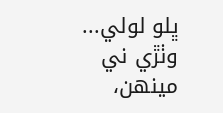ڀلو لولي...
وٺڙي ني مينهن،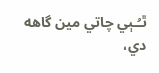ٿـُـٻي چاتي مين گاهه دي،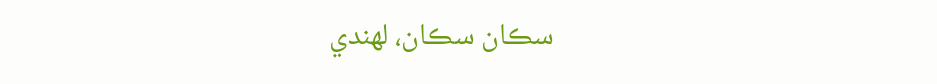سڪان سڪان، لهندي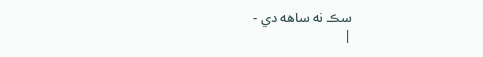سڪ نه ساهه دي -
|